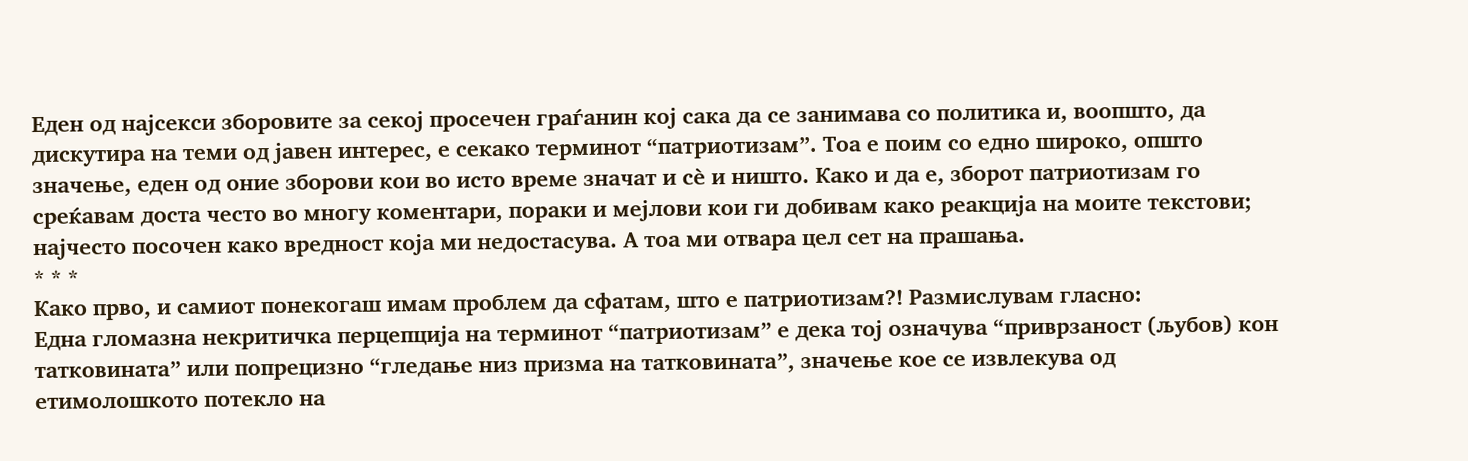Еден од најсекси зборовите за секој просечен граѓанин кој сака да се занимава со политика и, воопшто, да дискутира на теми од јавен интерес, е секако терминот “патриотизам”. Тоа е поим со едно широко, општо значење, еден од оние зборови кои во исто време значат и сè и ништо. Како и да е, зборот патриотизам го среќавам доста често во многу коментари, пораки и мејлови кои ги добивам како реакција на моите текстови; најчесто посочен како вредност која ми недостасува. А тоа ми отвара цел сет на прашања.
* * *
Како прво, и самиот понекогаш имам проблем да сфатам, што е патриотизам?! Размислувам гласно:
Една гломазна некритичка перцепција на терминот “патриотизам” е дека тој означува “приврзаност (љубов) кон татковината” или попрецизно “гледање низ призма на татковината”, значење кое се извлекува од етимолошкото потекло на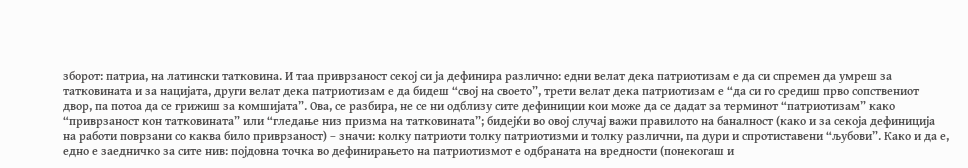зборот: патриа, на латински татковина. И таа приврзаност секој си ја дефинира различно: едни велат дека патриотизам е да си спремен да умреш за татковината и за нацијата, други велат дека патриотизам е да бидеш “свој на своето”, трети велат дека патриотизам е “да си го средиш прво сопствениот двор, па потоа да се грижиш за комшијата”. Ова, се разбира, не се ни одблизу сите дефиниции кои може да се дадат за терминот “патриотизам” како “приврзаност кон татковината” или “гледање низ призма на татковината”; бидејќи во овој случај важи правилото на баналност (како и за секоја дефиниција на работи поврзани со каква било приврзаност) – значи: колку патриоти толку патриотизми и толку различни, па дури и спротиставени “љубови”. Како и да е, едно е заедничко за сите нив: појдовна точка во дефинирањето на патриотизмот е одбраната на вредности (понекогаш и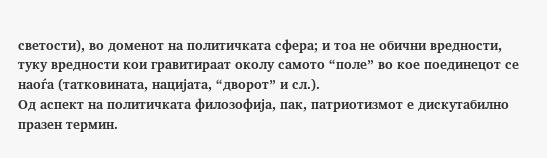светости), во доменот на политичката сфера; и тоа не обични вредности, туку вредности кои гравитираат околу самото “поле” во кое поединецот се наоѓа (татковината, нацијата, “дворот” и сл.).
Од аспект на политичката филозофија, пак, патриотизмот е дискутабилно празен термин.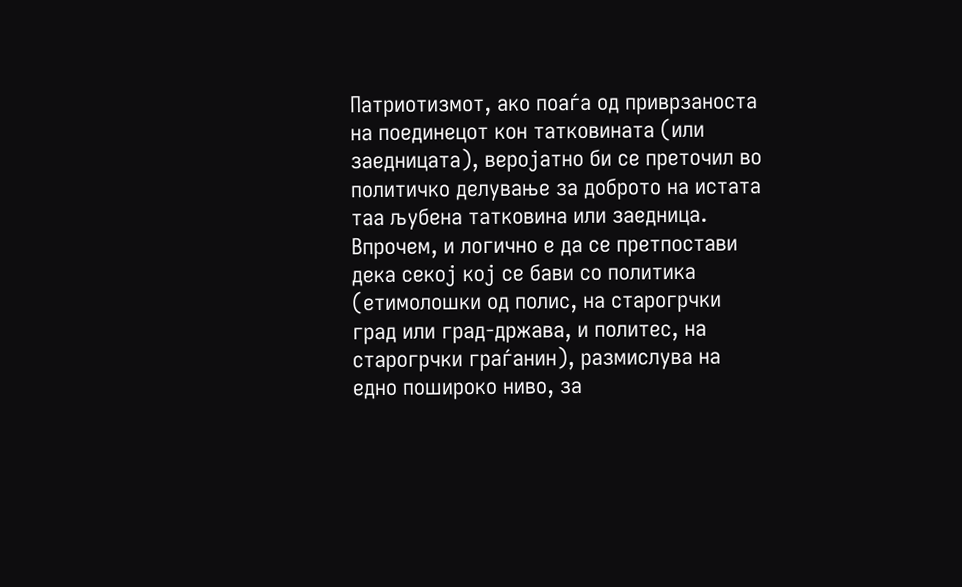Патриотизмот, ако поаѓа од приврзаноста на поединецот кон татковината (или заедницата), веројатно би се преточил во политичко делување за доброто на истата таа љубена татковина или заедница. Впрочем, и логично е да се претпостави дека секој кој се бави со политика (етимолошки од полис, на старогрчки град или град-држава, и политес, на старогрчки граѓанин), размислува на едно пошироко ниво, за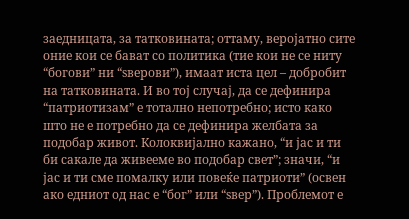заедницата, за татковината; оттаму, веројатно сите оние кои се бават со политика (тие кои не се ниту “богови” ни “ѕверови”), имаат иста цел – добробит на татковината. И во тој случај, да се дефинира “патриотизам” е тотално непотребно; исто како што не е потребно да се дефинира желбата за подобар живот. Колоквијално кажано, “и јас и ти би сакале да живееме во подобар свет”; значи, “и јас и ти сме помалку или повеќе патриоти” (освен ако едниот од нас е “бог” или “ѕвер”). Проблемот е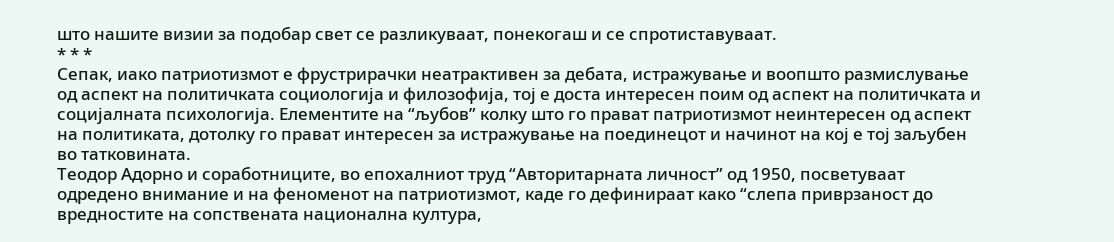што нашите визии за подобар свет се разликуваат, понекогаш и се спротиставуваат.
* * *
Сепак, иако патриотизмот е фрустрирачки неатрактивен за дебата, истражување и воопшто размислување од аспект на политичката социологија и филозофија, тој е доста интересен поим од аспект на политичката и социјалната психологија. Елементите на “љубов” колку што го прават патриотизмот неинтересен од аспект на политиката, дотолку го прават интересен за истражување на поединецот и начинот на кој е тој заљубен во татковината.
Теодор Адорно и соработниците, во епохалниот труд “Авторитарната личност” од 1950, посветуваат одредено внимание и на феноменот на патриотизмот, каде го дефинираат како “слепа приврзаност до вредностите на сопствената национална култура,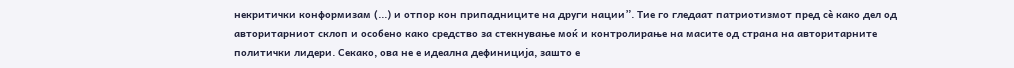некритички конформизам (...) и отпор кон припадниците на други нации”. Тие го гледаат патриотизмот пред сè како дел од авторитарниот склоп и особено како средство за стекнување моќ и контролирање на масите од страна на авторитарните политички лидери. Секако, ова не е идеална дефиниција, зашто е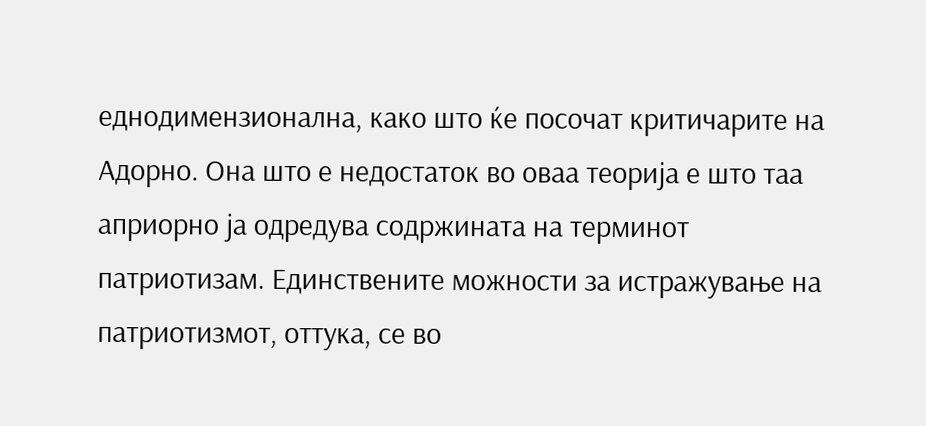еднодимензионална, како што ќе посочат критичарите на Адорно. Она што е недостаток во оваа теорија е што таа априорно ја одредува содржината на терминот патриотизам. Единствените можности за истражување на патриотизмот, оттука, се во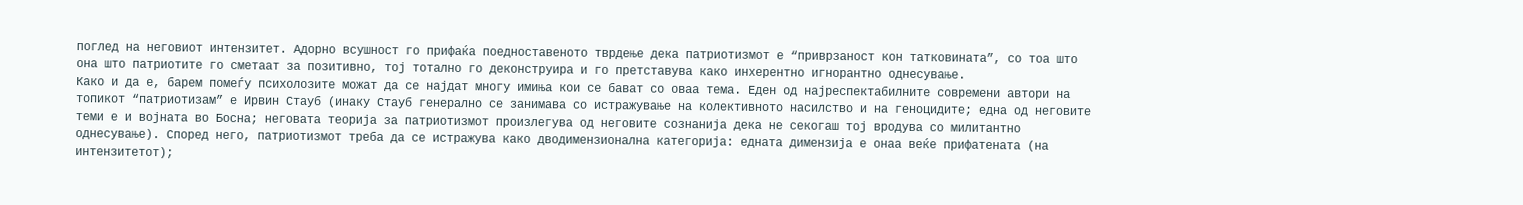поглед на неговиот интензитет. Адорно всушност го прифаќа поедноставеното тврдење дека патриотизмот е “приврзаност кон татковината”, со тоа што она што патриотите го сметаат за позитивно, тој тотално го деконструира и го претставува како инхерентно игнорантно однесување.
Како и да е, барем помеѓу психолозите можат да се најдат многу имиња кои се бават со оваа тема. Еден од најреспектабилните современи автори на топикот “патриотизам” е Ирвин Стауб (инаку Стауб генерално се занимава со истражување на колективното насилство и на геноцидите; една од неговите теми е и војната во Босна; неговата теорија за патриотизмот произлегува од неговите сознанија дека не секогаш тој вродува со милитантно однесување). Според него, патриотизмот треба да се истражува како дводимензионална категорија: едната димензија е онаа веќе прифатената (на интензитетот);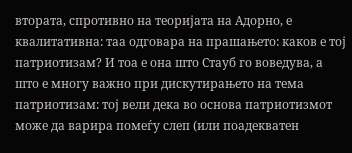втората, спротивно на теоријата на Адорно, е квалитативна: таа одговара на прашањето: каков е тој патриотизам? И тоа е она што Стауб го воведува, а што е многу важно при дискутирањето на тема патриотизам: тој вели дека во основа патриотизмот може да варира помеѓу слеп (или поадекватен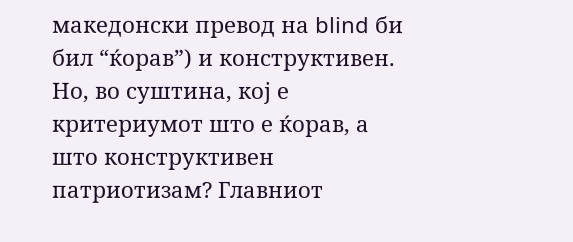македонски превод на blind би бил “ќорав”) и конструктивен.
Но, во суштина, кој е критериумот што е ќорав, а што конструктивен патриотизам? Главниот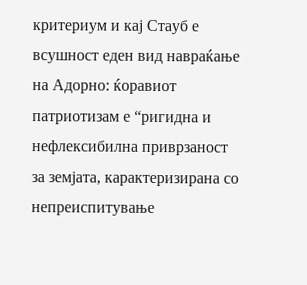критериум и кај Стауб е всушност еден вид навраќање на Адорно: ќоравиот патриотизам е “ригидна и нефлексибилна приврзаност за земјата, карактеризирана со непреиспитување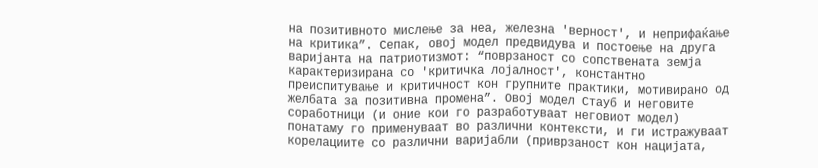на позитивното мислење за неа, железна 'верност', и неприфаќање на критика”. Сепак, овој модел предвидува и постоење на друга варијанта на патриотизмот: “поврзаност со сопствената земја карактеризирана со 'критичка лојалност', константно преиспитување и критичност кон групните практики, мотивирано од желбата за позитивна промена”. Овој модел Стауб и неговите соработници (и оние кои го разработуваат неговиот модел) понатаму го применуваат во различни контексти, и ги истражуваат корелациите со различни варијабли (приврзаност кон нацијата,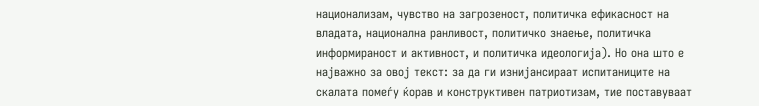национализам, чувство на загрозеност, политичка ефикасност на владата, национална ранливост, политичко знаење, политичка информираност и активност, и политичка идеологија). Но она што е најважно за овој текст: за да ги изнијансираат испитаниците на скалата помеѓу ќорав и конструктивен патриотизам, тие поставуваат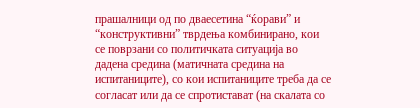прашалници од по дваесетина “ќорави” и “конструктивни” тврдења комбинирано, кои се поврзани со политичката ситуација во дадена средина (матичната средина на испитаниците), со кои испитаниците треба да се согласат или да се спротистават (на скалата со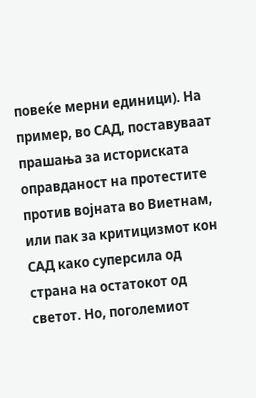повеќе мерни единици). На пример, во САД, поставуваат прашања за историската оправданост на протестите против војната во Виетнам, или пак за критицизмот кон САД како суперсила од страна на остатокот од светот. Но, поголемиот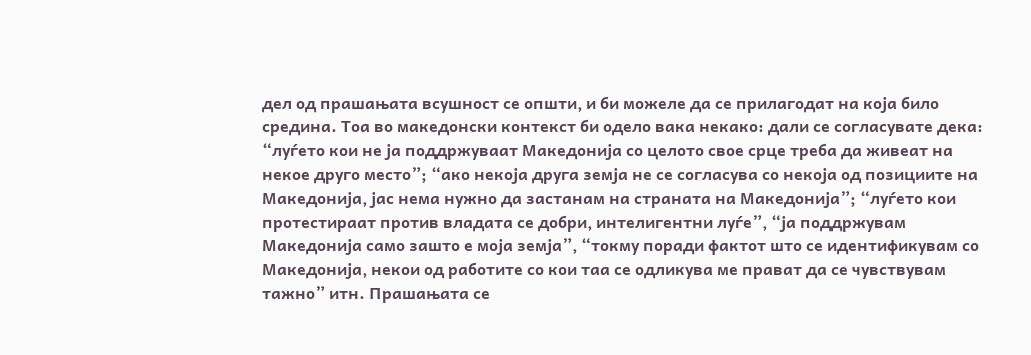дел од прашањата всушност се општи, и би можеле да се прилагодат на која било средина. Тоа во македонски контекст би одело вака некако: дали се согласувате дека: “луѓето кои не ја поддржуваат Македонија со целото свое срце треба да живеат на некое друго место”; “ако некоја друга земја не се согласува со некоја од позициите на Македонија, јас нема нужно да застанам на страната на Македонија”; “луѓето кои протестираат против владата се добри, интелигентни луѓе”, “ја поддржувам Македонија само зашто е моја земја”, “токму поради фактот што се идентификувам со Македонија, некои од работите со кои таа се одликува ме прават да се чувствувам тажно” итн. Прашањата се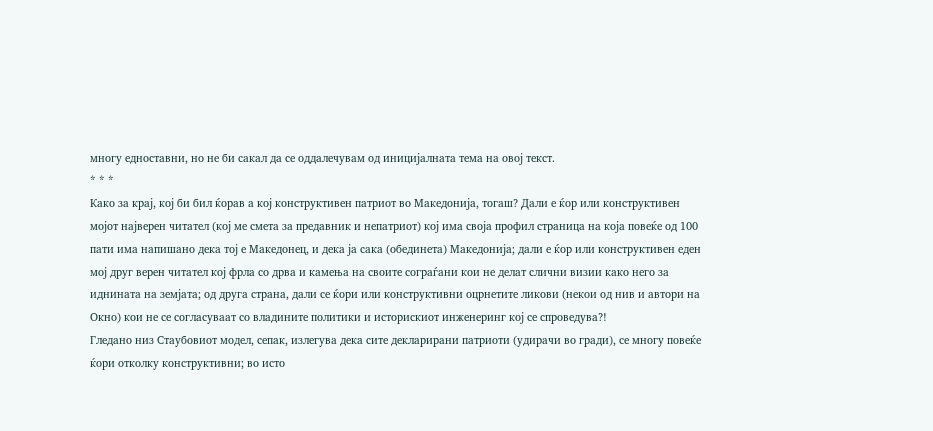многу едноставни, но не би сакал да се оддалечувам од иницијалната тема на овој текст.
* * *
Како за крај, кој би бил ќорав а кој конструктивен патриот во Македонија, тогаш? Дали е ќор или конструктивен мојот најверен читател (кој ме смета за предавник и непатриот) кој има своја профил страница на која повеќе од 100 пати има напишано дека тој е Македонец, и дека ја сака (обединета) Македонија; дали е ќор или конструктивен еден мој друг верен читател кој фрла со дрва и камења на своите сограѓани кои не делат слични визии како него за иднината на земјата; од друга страна, дали се ќори или конструктивни оцрнетите ликови (некои од нив и автори на Окно) кои не се согласуваат со владините политики и историскиот инженеринг кој се спроведува?!
Гледано низ Стаубовиот модел, сепак, излегува дека сите декларирани патриоти (удирачи во гради), се многу повеќе ќори отколку конструктивни; во исто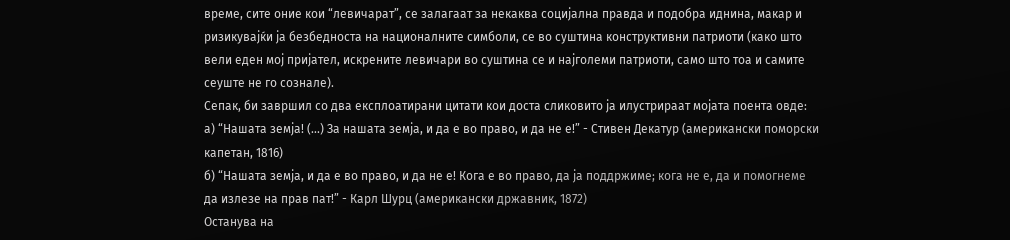време, сите оние кои “левичарат”, се залагаат за некаква социјална правда и подобра иднина, макар и ризикувајќи ја безбедноста на националните симболи, се во суштина конструктивни патриоти (како што вели еден мој пријател, искрените левичари во суштина се и најголеми патриоти, само што тоа и самите сеуште не го сознале).
Сепак, би завршил со два експлоатирани цитати кои доста сликовито ја илустрираат мојата поента овде:
а) “Нашата земја! (...) За нашата земја, и да е во право, и да не е!” - Стивен Декатур (американски поморски капетан, 1816)
б) “Нашата земја, и да е во право, и да не е! Кога е во право, да ја поддржиме; кога не е, да и помогнеме да излезе на прав пат!” - Карл Шурц (американски државник, 1872)
Останува на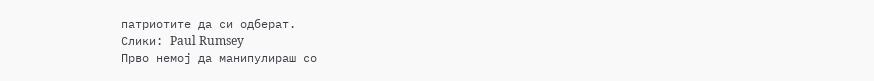патриотите да си одберат.
Слики: Paul Rumsey
Прво немој да манипулираш со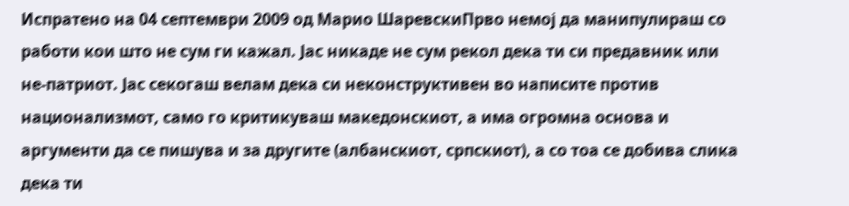Испратено на 04 септември 2009 од Марио ШаревскиПрво немој да манипулираш со работи кои што не сум ги кажал. Јас никаде не сум рекол дека ти си предавник или не-патриот. Јас секогаш велам дека си неконструктивен во написите против национализмот, само го критикуваш македонскиот, а има огромна основа и аргументи да се пишува и за другите (албанскиот, српскиот), а со тоа се добива слика дека ти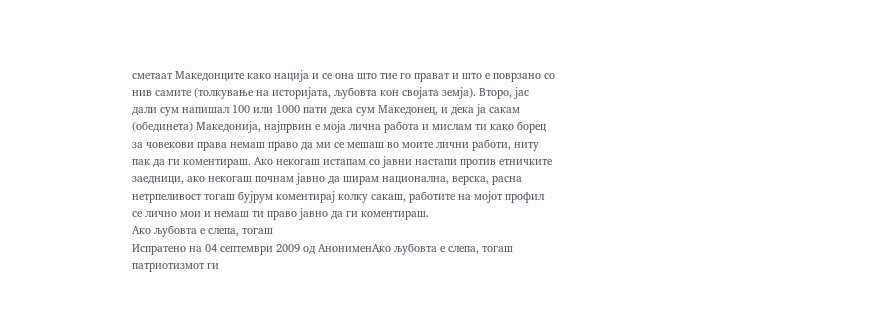сметаат Македонците како нација и се она што тие го прават и што е поврзано со нив самите (толкување на историјата, љубовта кон својата земја). Второ, јас дали сум напишал 100 или 1000 пати дека сум Македонец, и дека ја сакам (обединета) Македонија, најпрвин е моја лична работа и мислам ти како борец за човекови права немаш право да ми се мешаш во моите лични работи, ниту пак да ги коментираш. Ако некогаш истапам со јавни настапи против етничките заедници, ако некогаш почнам јавно да ширам национална, верска, расна нетрпеливост тогаш бујрум коментирај колку сакаш, работите на мојот профил се лично мои и немаш ти право јавно да ги коментираш.
Ако љубовта е слепа, тогаш
Испратено на 04 септември 2009 од АнонименАко љубовта е слепа, тогаш патриотизмот ги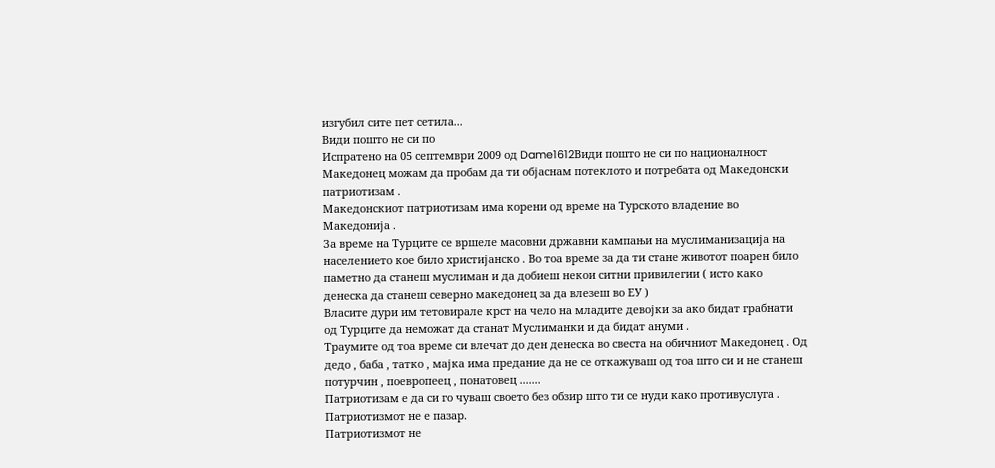изгубил сите пет сетила...
Види пошто не си по
Испратено на 05 септември 2009 од Dame1612Види пошто не си по националност Македонец можам да пробам да ти објаснам потеклото и потребата од Македонски патриотизам .
Македонскиот патриотизам има корени од време на Турското владение во Македонија .
За време на Турците се вршеле масовни државни кампањи на муслиманизација на населението кое било христијанско . Во тоа време за да ти стане животот поарен било паметно да станеш муслиман и да добиеш некои ситни привилегии ( исто како денеска да станеш северно македонец за да влезеш во ЕУ )
Власите дури им тетовирале крст на чело на младите девојки за ако бидат грабнати од Турците да неможат да станат Муслиманки и да бидат ануми .
Траумите од тоа време си влечат до ден денеска во свеста на обичниот Македонец . Од дедо , баба , татко , мајка има предание да не се откажуваш од тоа што си и не станеш потурчин , поевропеец , понатовец .......
Патриотизам е да си го чуваш своето без обзир што ти се нуди како противуслуга .
Патриотизмот не е пазар.
Патриотизмот не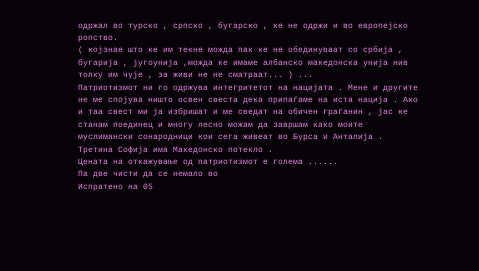одржал во турско , српско , бугарско , ке не одржи и во европејско ропство.
( којзнае што ке им текне можда пак ке не обединуваат со србија , бугарија , југоунија ,можда ке имаме албанско македонска унија нив толку им чује , за живи не не сматраат... ) ...
Патриотизмот ни го одржува интегритетот на нацијата . Мене и другите не ме спојува ништо освен свеста дека припаѓаме на иста нација . Ако и таа свест ми ја избришат и ме сведат на обичен граѓанин , јас ке станам поединец и многу лесно можам да завршам како моите муслимански сонародници кои сега живеат во Бурса и Анталија .
Третина Софија има Македонско потекло .
Цената на откажување од патриотизмот е голема ......
Па две чисти да се немало во
Испратено на 05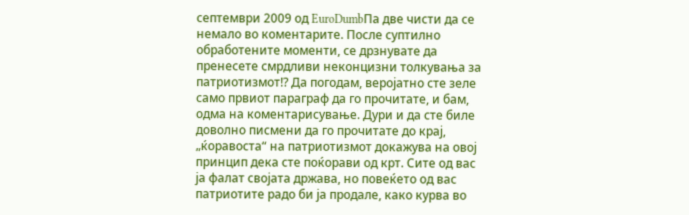септември 2009 од EuroDumbПа две чисти да се немало во коментарите. После суптилно обработените моменти, се дрзнувате да пренесете смрдливи неконцизни толкувања за патриотизмот!? Да погодам, веројатно сте зеле само првиот параграф да го прочитате, и бам, одма на коментарисување. Дури и да сте биле доволно писмени да го прочитате до крај, „ќоравоста“ на патриотизмот докажува на овој принцип дека сте поќорави од крт. Сите од вас ја фалат својата држава, но повеќето од вас патриотите радо би ја продале, како курва во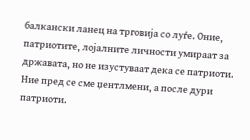балкански ланец на трговија со луѓе. Оние, патриотите, лојалните личности умираат за државата, но не изустуваат дека се патриоти. Ние пред се сме џентлмени, а после дури патриоти.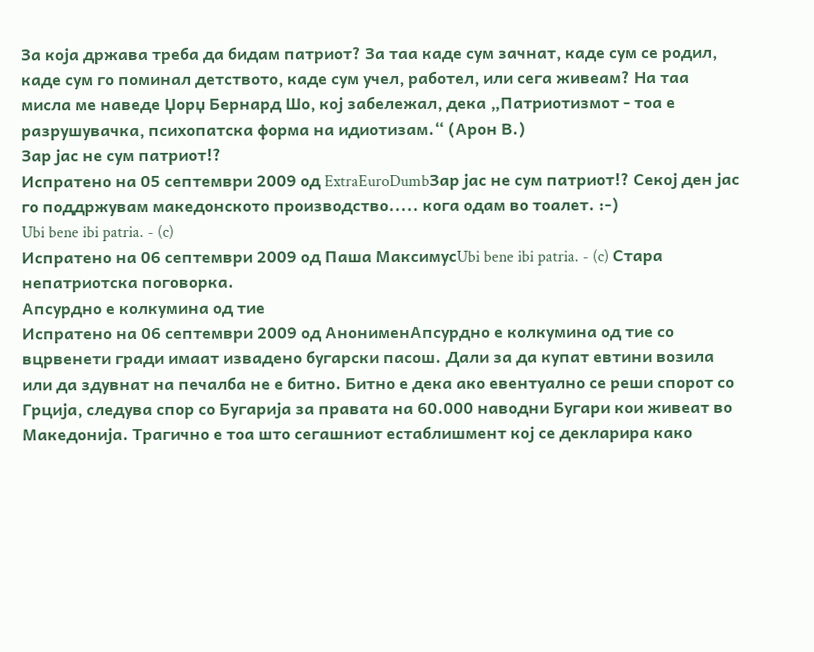За која држава треба да бидам патриот? За таа каде сум зачнат, каде сум се родил, каде сум го поминал детството, каде сум учел, работел, или сега живеам? На таа мисла ме наведе Џорџ Бернард Шо, кој забележал, дека „Патриотизмот - тоа е разрушувачка, психопатска форма на идиотизам.“ (Арон В.)
Зар јас не сум патриот!?
Испратено на 05 септември 2009 од ExtraEuroDumbЗар јас не сум патриот!? Секој ден јас го поддржувам македонското производство..... кога одам во тоалет. :-)
Ubi bene ibi patria. - (c)
Испратено на 06 септември 2009 од Паша МаксимусUbi bene ibi patria. - (c) Стара непатриотска поговорка.
Апсурдно е колкумина од тие
Испратено на 06 септември 2009 од АнонименАпсурдно е колкумина од тие со вцрвенети гради имаат извадено бугарски пасош. Дали за да купат евтини возила или да здувнат на печалба не е битно. Битно е дека ако евентуално се реши спорот со Грција, следува спор со Бугарија за правата на 60.000 наводни Бугари кои живеат во Македонија. Трагично е тоа што сегашниот естаблишмент кој се декларира како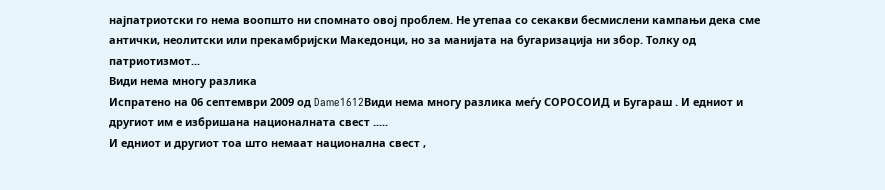најпатриотски го нема воопшто ни спомнато овој проблем. Не утепаа со секакви бесмислени кампањи дека сме антички, неолитски или прекамбријски Македонци, но за манијата на бугаризација ни збор. Толку од патриотизмот...
Види нема многу разлика
Испратено на 06 септември 2009 од Dame1612Види нема многу разлика меѓу СОРОСОИД и Бугараш . И едниот и другиот им е избришана националната свест .....
И едниот и другиот тоа што немаат национална свест ,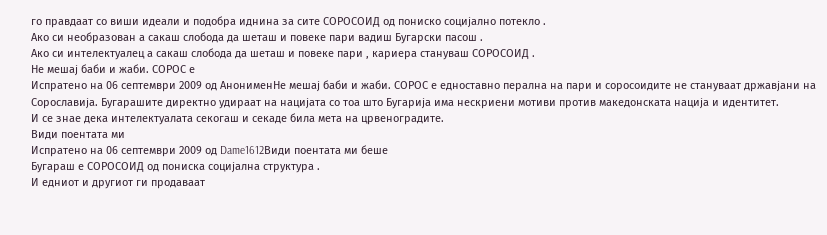го правдаат со виши идеали и подобра иднина за сите СОРОСОИД од пониско социјално потекло .
Ако си необразован а сакаш слобода да шеташ и повеке пари вадиш Бугарски пасош .
Ако си интелектуалец а сакаш слобода да шеташ и повеке пари , кариера стануваш СОРОСОИД .
Не мешај баби и жаби. СОРОС е
Испратено на 06 септември 2009 од АнонименНе мешај баби и жаби. СОРОС е едноставно перална на пари и соросоидите не стануваат државјани на Сорославија. Бугарашите директно удираат на нацијата со тоа што Бугарија има нескриени мотиви против македонската нација и идентитет.
И се знае дека интелектуалата секогаш и секаде била мета на црвеноградите.
Види поентата ми
Испратено на 06 септември 2009 од Dame1612Види поентата ми беше
Бугараш е СОРОСОИД од пониска социјална структура .
И едниот и другиот ги продаваат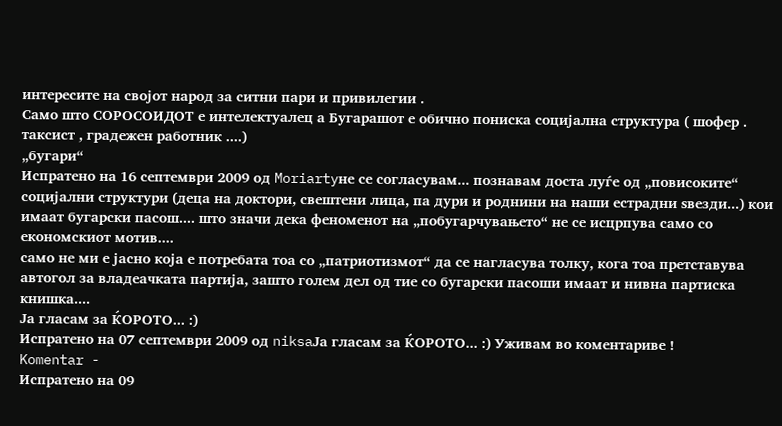интересите на својот народ за ситни пари и привилегии .
Само што СОРОСОИДОТ е интелектуалец а Бугарашот е обично пониска социјална структура ( шофер . таксист , градежен работник ....)
„бугари“
Испратено на 16 септември 2009 од Moriartyне се согласувам... познавам доста луѓе од „повисоките“ социјални структури (деца на доктори, свештени лица, па дури и роднини на наши естрадни ѕвезди...) кои имаат бугарски пасош.... што значи дека феноменот на „побугарчувањето“ не се исцрпува само со економскиот мотив....
само не ми е јасно која е потребата тоа со „патриотизмот“ да се нагласува толку, кога тоа претставува автогол за владеачката партија, зашто голем дел од тие со бугарски пасоши имаат и нивна партиска книшка....
Ја гласам за ЌОРОТО... :)
Испратено на 07 септември 2009 од niksaЈа гласам за ЌОРОТО... :) Уживам во коментариве !
Komentar -
Испратено на 09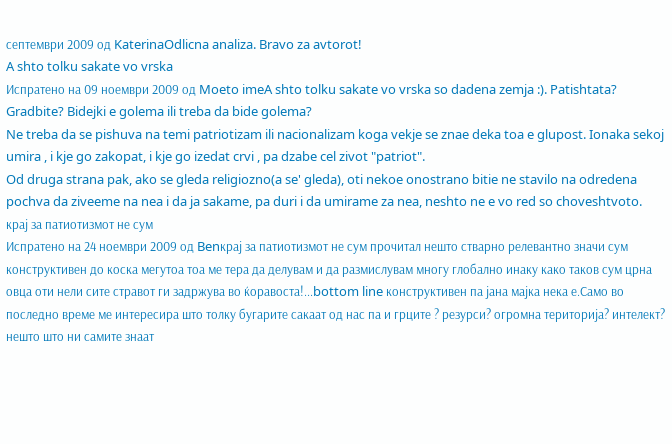септември 2009 од KaterinaOdlicna analiza. Bravo za avtorot!
A shto tolku sakate vo vrska
Испратено на 09 ноември 2009 од Moeto imeA shto tolku sakate vo vrska so dadena zemja :). Patishtata? Gradbite? Bidejki e golema ili treba da bide golema?
Ne treba da se pishuva na temi patriotizam ili nacionalizam koga vekje se znae deka toa e glupost. Ionaka sekoj umira , i kje go zakopat, i kje go izedat crvi , pa dzabe cel zivot "patriot".
Od druga strana pak, ako se gleda religiozno(a se' gleda), oti nekoe onostrano bitie ne stavilo na odredena pochva da ziveeme na nea i da ja sakame, pa duri i da umirame za nea, neshto ne e vo red so choveshtvoto.
крај за патиотизмот не сум
Испратено на 24 ноември 2009 од Benкрај за патиотизмот не сум прочитал нешто стварно релевантно значи сум конструктивен до коска мегутоа тоа ме тера да делувам и да размислувам многу глобално инаку како таков сум црна овца оти нели сите стравот ги задржува во ќоравоста!...bottom line конструктивен па јана мајка нека е.Само во последно време ме интересира што толку бугарите сакаат од нас па и грците ? резурси? огромна територија? интелект? нешто што ни самите знаат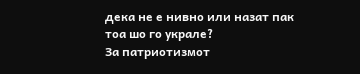дека не е нивно или назат пак тоа шо го украле?
За патриотизмот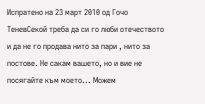Испратено на 23 март 2010 од Гочо ТеневСекой треба да си го люби отечеството и да не го продава нито за пари , нито за постове. Не сакам вашето, но и вие не посягайте към моето... Можем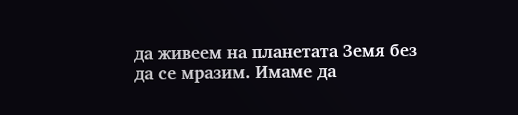да живеем на планетата Земя без да се мразим. Имаме да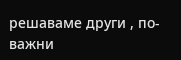решаваме други , по-важни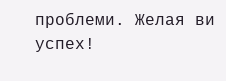проблеми. Желая ви успех!